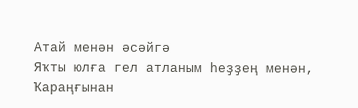Атай менән әсәйгә
Яҡты юлға гел атланым һеҙҙең менән,
Ҡараңғынан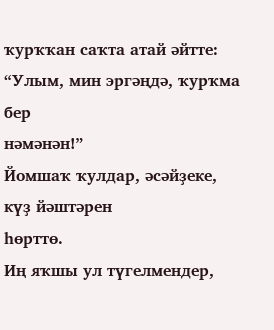ҡурҡҡан саҡта атай әйтте:
“Улым, мин эргәңдә, ҡурҡма бер
нәмәнән!”
Йомшаҡ ҡулдар, әсәйҙеке, күҙ йәштәрен
һөрттө.
Иң яҡшы ул түгелмендер,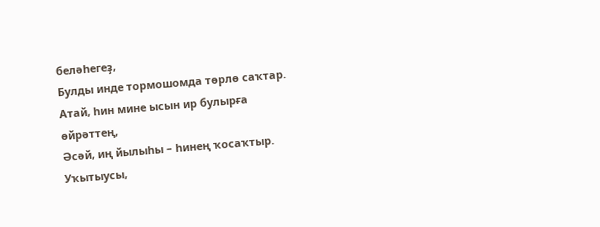беләһегеҙ,
Булды инде тормошомда төрлө саҡтар.
Атай, һин мине ысын ир булырға
өйрәттең,
Әсәй, иң йылыһы – һинең ҡосаҡтыр.
Уҡытыусы,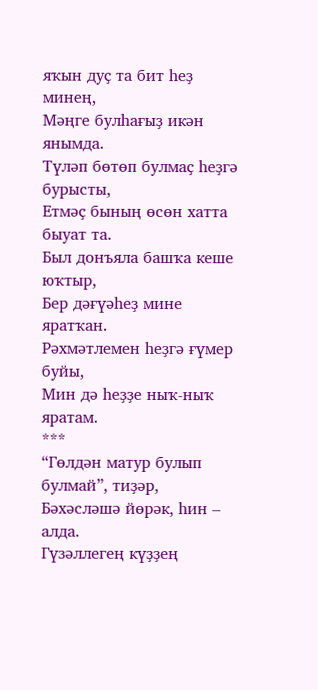яҡын дуҫ та бит һеҙ минең,
Мәңге булһағыҙ икән янымда.
Түләп бөтөп булмаҫ һеҙгә бурысты,
Етмәҫ бының өсөн хатта быуат та.
Был донъяла башҡа кеше юҡтыр,
Бер дәғүәһеҙ мине яратҡан.
Рәхмәтлемен һеҙгә ғүмер буйы,
Мин дә һеҙҙе ныҡ-ныҡ яратам.
***
“Гөлдән матур булып булмай”, тиҙәр,
Бәхәсләшә йөрәк, һин – алда.
Гүзәллегең күҙҙең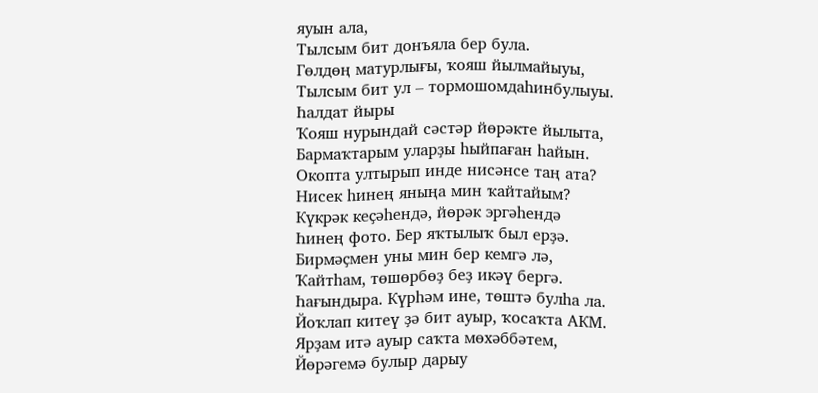яуын ала,
Тылсым бит донъяла бер була.
Гөлдөң матурлығы, ҡояш йылмайыуы,
Тылсым бит ул – тормошомдаһинбулыуы.
Һалдат йыры
Ҡояш нурындай сәстәр йөрәкте йылыта,
Бармаҡтарым уларҙы һыйпаған һайын.
Окопта ултырып инде нисәнсе таң ата?
Нисек һинең яныңа мин ҡайтайым?
Күкрәк кеҫәһендә, йөрәк эргәһендә
Һинең фото. Бер яҡтылыҡ был ерҙә.
Бирмәҫмен уны мин бер кемгә лә,
Ҡайтһам, төшөрбөҙ беҙ икәү бергә.
Һағындыра. Күрһәм ине, төштә булһа ла.
Йоҡлап китеү ҙә бит ауыр, ҡосаҡта АКМ.
Ярҙам итә ауыр саҡта мөхәббәтем,
Йөрәгемә булыр дарыу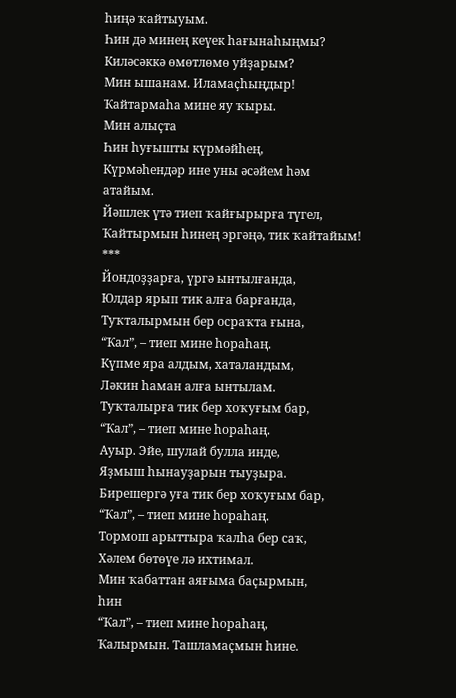һиңә ҡайтыуым.
Һин дә минең кеүек һағынаһыңмы?
Киләсәккә өмөтлөмө уйҙарым?
Мин ышанам. Иламаҫһыңдыр!
Ҡайтармаһа мине яу ҡыры.
Мин алыҫта
Һин һуғышты күрмәйһең,
Күрмәһендәр ине уны әсәйем һәм
атайым.
Йәшлек үтә тиеп ҡайғырырға түгел,
Ҡайтырмын һинең эргәңә, тик ҡайтайым!
***
Йондоҙҙарға, үргә ынтылғанда,
Юлдар ярып тик алға барғанда,
Туҡталырмын бер осраҡта ғына,
“Ҡал”, – тиеп мине һораһаң.
Күпме яра алдым, хаталандым,
Ләкин һаман алға ынтылам.
Туҡталырға тик бер хоҡуғым бар,
“Ҡал”, – тиеп мине һораһаң.
Ауыр. Эйе, шулай булла инде,
Яҙмыш һынауҙарын тыуҙыра.
Бирешергә уға тик бер хоҡуғым бар,
“Ҡал”, – тиеп мине һораһаң.
Тормош арыттыра ҡалһа бер саҡ,
Хәлем бөтөүе лә ихтимал.
Мин ҡабаттан аяғыма баҫырмын,
һин
“Ҡал”, – тиеп мине һораһаң,
Ҡалырмын. Ташламаҫмын һине.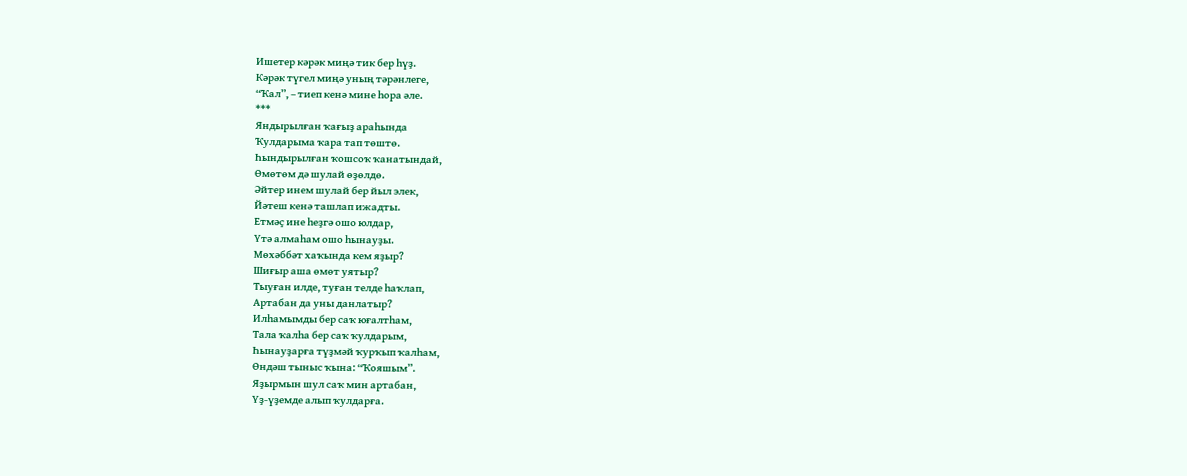Ишетер кәрәк миңә тик бер һүҙ.
Кәрәк түгел миңә уның тәрәнлеге,
“Ҡал”, – тиеп кенә мине һора әле.
***
Яндырылған ҡағыҙ араһында
Ҡулдарыма ҡара тап төштө.
Һындырылған ҡошсоҡ ҡанатындай,
Өмөтөм дә шулай өҙөлдө.
Әйтер инем шулай бер йыл элек,
Йәтеш кенә ташлап ижадты.
Етмәҫ ине һеҙгә ошо юлдар,
Үтә алмаһам ошо һынауҙы.
Мөхәббәт хаҡында кем яҙыр?
Шиғыр аша өмөт уятыр?
Тыуған илде, туған телде һаҡлап,
Артабан да уны данлатыр?
Илһамымды бер саҡ юғалтһам,
Тала ҡалһа бер саҡ ҡулдарым,
Һынауҙарға түҙмәй ҡурҡып ҡалһам,
Өндәш тыныс ҡына: “Ҡояшым”.
Яҙырмын шул саҡ мин артабан,
Үҙ-үҙемде алып ҡулдарға.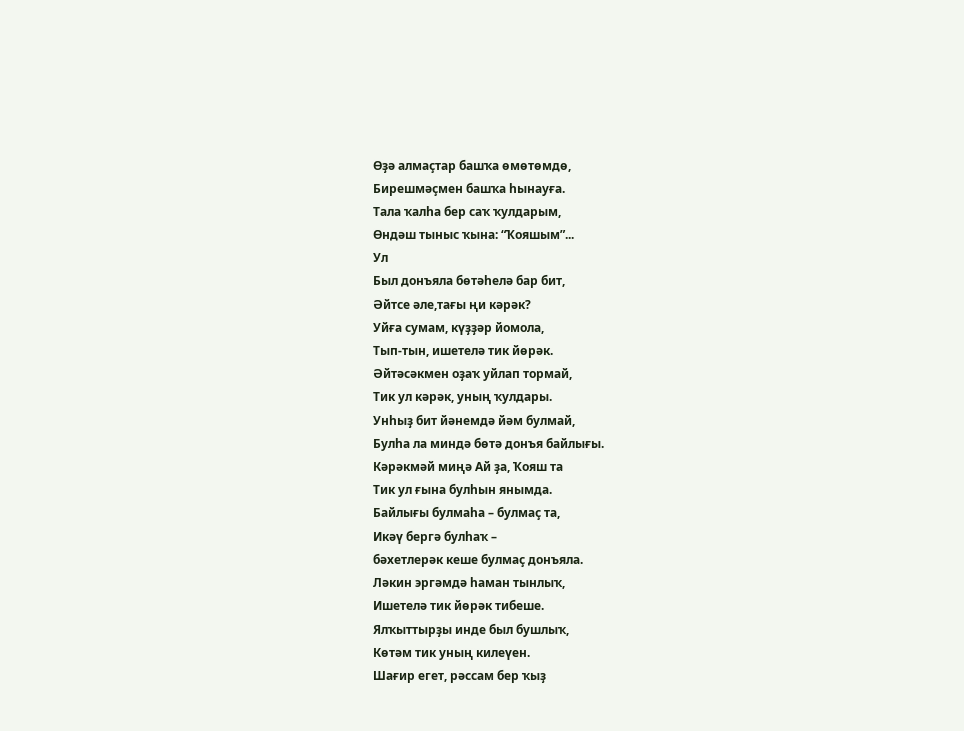Өҙә алмаҫтар башҡа өмөтөмдө,
Бирешмәҫмен башҡа һынауға.
Тала ҡалһа бер саҡ ҡулдарым,
Өндәш тыныс ҡына: “Ҡояшым”...
Ул
Был донъяла бөтәһелә бар бит,
Әйтсе әле,тағы ңи кәрәк?
Уйға сумам, күҙҙәр йомола,
Тып-тын, ишетелә тик йөрәк.
Әйтәсәкмен оҙаҡ уйлап тормай,
Тик ул кәрәк, уның ҡулдары.
Унһыҙ бит йәнемдә йәм булмай,
Булһа ла миндә бөтә донъя байлығы.
Кәрәкмәй миңә Ай ҙа, Ҡояш та
Тик ул ғына булһын янымда.
Байлығы булмаһа – булмаҫ та,
Икәү бергә булһаҡ –
бәхетлерәк кеше булмаҫ донъяла.
Ләкин эргәмдә һаман тынлыҡ,
Ишетелә тик йөрәк тибеше.
Ялҡыттырҙы инде был бушлыҡ,
Көтәм тик уның килеүен.
Шағир егет, рәссам бер ҡыҙ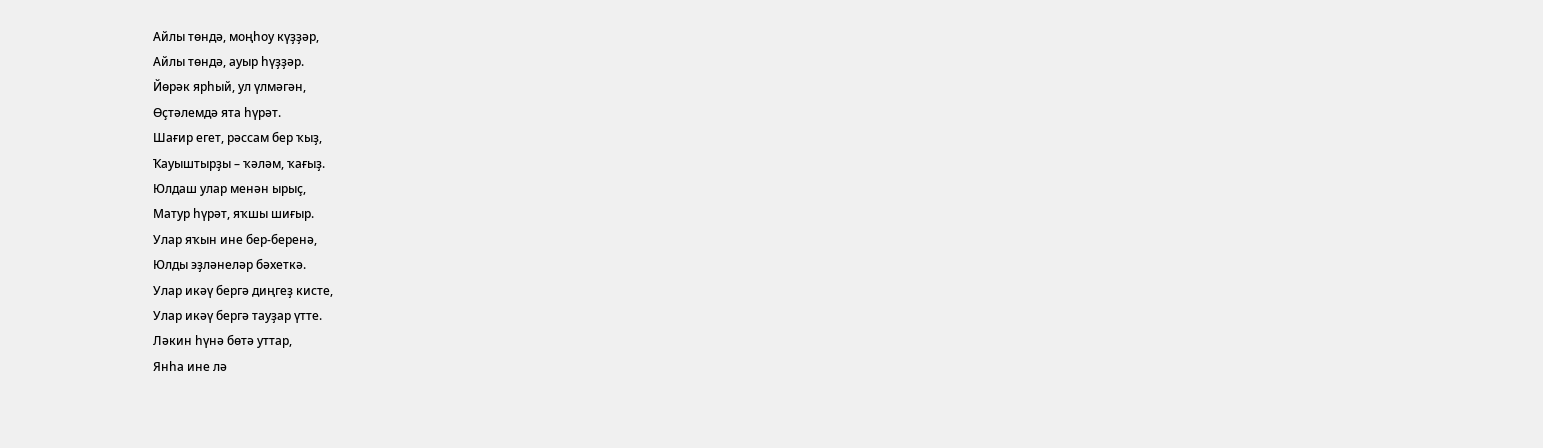Айлы төндә, моңһоу күҙҙәр,
Айлы төндә, ауыр һүҙҙәр.
Йөрәк ярһый, ул үлмәгән,
Өҫтәлемдә ята һүрәт.
Шағир егет, рәссам бер ҡыҙ,
Ҡауыштырҙы – ҡәләм, ҡағыҙ.
Юлдаш улар менән ырыҫ,
Матур һүрәт, яҡшы шиғыр.
Улар яҡын ине бер-беренә,
Юлды эҙләнеләр бәхеткә.
Улар икәү бергә диңгеҙ кисте,
Улар икәү бергә тауҙар үтте.
Ләкин һүнә бөтә уттар,
Янһа ине лә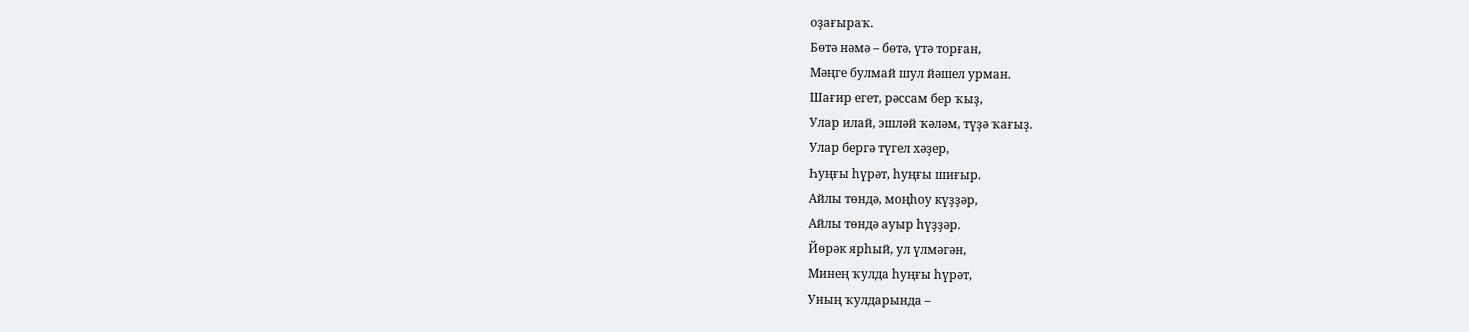оҙағыраҡ.
Бөтә нәмә – бөтә, үтә торған,
Мәңге булмай шул йәшел урман.
Шағир егет, рәссам бер ҡыҙ,
Улар илай, эшләй ҡәләм, түҙә ҡағыҙ.
Улар бергә түгел хәҙер,
Һуңғы һүрәт, һуңғы шиғыр.
Айлы төндә, моңһоу күҙҙәр,
Айлы төндә ауыр һүҙҙәр.
Йөрәк ярһый, ул үлмәгән,
Минең ҡулда һуңғы һүрәт,
Уның ҡулдарында –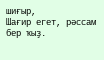шиғыр,
Шағир егет, рәссам бер ҡыҙ.